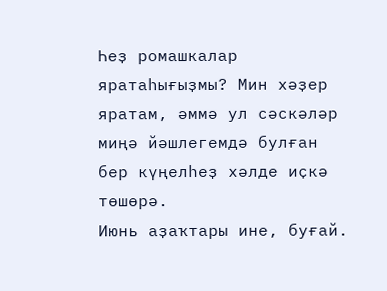Һеҙ ромашкалар яратаһығыҙмы? Мин хәҙер яратам, әммә ул сәскәләр миңә йәшлегемдә булған бер күңелһеҙ хәлде иҫкә төшөрә.
Июнь аҙаҡтары ине, буғай.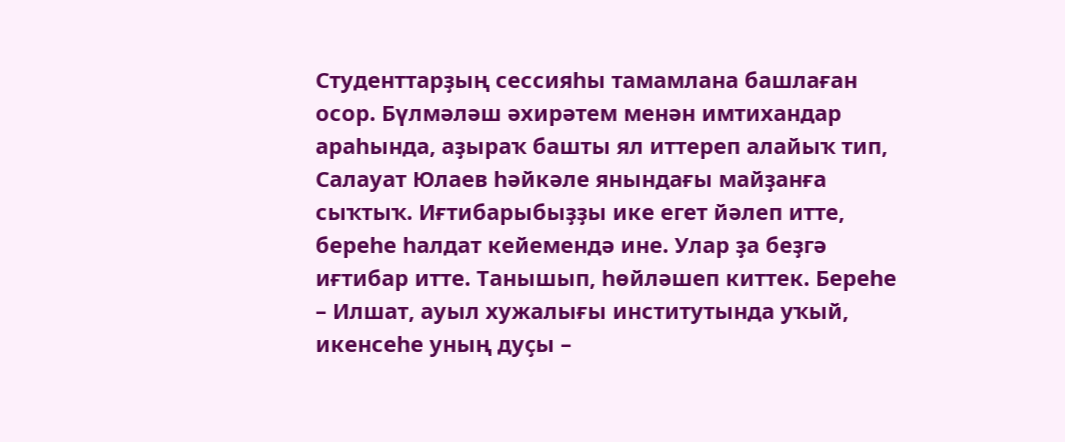Студенттарҙың сессияһы тамамлана башлаған осор. Бүлмәләш әхирәтем менән имтихандар араһында, аҙыраҡ башты ял иттереп алайыҡ тип, Салауат Юлаев һәйкәле янындағы майҙанға сыҡтыҡ. Иғтибарыбыҙҙы ике егет йәлеп итте, береһе һалдат кейемендә ине. Улар ҙа беҙгә иғтибар итте. Танышып, һөйләшеп киттек. Береһе – Илшат, ауыл хужалығы институтында уҡый, икенсеһе уның дуҫы –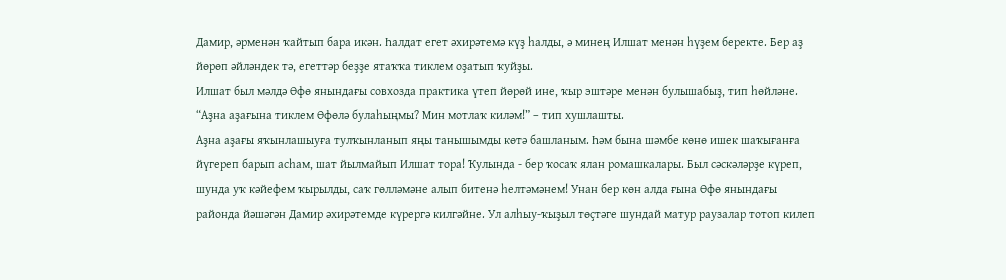Дамир, әрменән ҡайтып бара икән. Һалдат егет әхирәтемә күҙ һалды, ә минең Илшат менән һүҙем беректе. Бер аҙ йөрөп әйләндек тә, егеттәр беҙҙе ятаҡҡа тиклем оҙатып ҡуйҙы.
Илшат был мәлдә Өфө янындағы совхозда практика үтеп йөрөй ине, ҡыр эштәре менән булышабыҙ, тип һөйләне. “Аҙна аҙағына тиклем Өфөлә булаһыңмы? Мин мотлаҡ киләм!” – тип хушлашты.
Аҙна аҙағы яҡынлашыуға тулҡынланып яңы танышымды көтә башланым. Һәм бына шәмбе көнө ишек шаҡығанға йүгереп барып асһам, шат йылмайып Илшат тора! Ҡулында - бер ҡосаҡ ялан ромашкалары. Был сәскәләрҙе күреп, шунда уҡ кәйефем ҡырылды, саҡ гөлләмәне алып битенә һелтәмәнем! Унан бер көн алда ғына Өфө янындағы районда йәшәгән Дамир әхирәтемде күрергә килгәйне. Ул алһыу-ҡыҙыл төҫтәге шундай матур раузалар тотоп килеп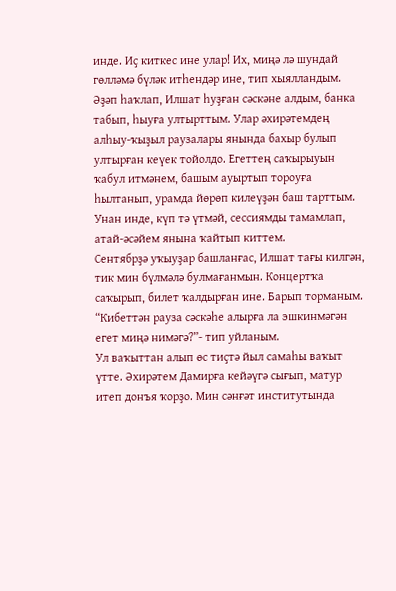инде. Иҫ киткес ине улар! Их, миңә лә шундай гөлләмә бүләк итһендәр ине, тип хыялландым.
Әҙәп һаҡлап, Илшат һуҙған сәскәне алдым, банка табып, һыуға ултырттым. Улар әхирәтемдең алһыу-ҡыҙыл раузалары янында бахыр булып ултырған кеүек тойолдо. Егеттең саҡырыуын ҡабул итмәнем, башым ауыртып тороуға һылтанып, урамда йөрөп килеүҙән баш тарттым. Унан инде, күп тә үтмәй, сессиямды тамамлап, атай-әсәйем янына ҡайтып киттем.
Сентябрҙә уҡыуҙар башланғас, Илшат тағы килгән, тик мин бүлмәлә булмағанмын. Концертҡа саҡырып, билет ҡалдырған ине. Барып торманым. “Кибеттән рауза сәскәһе алырға ла эшкинмәгән егет миңә нимәгә?”- тип уйланым.
Ул ваҡыттан алып өс тиҫтә йыл самаһы ваҡыт үтте. Әхирәтем Дамирға кейәүгә сығып, матур итеп донъя ҡорҙо. Мин сәнғәт институтында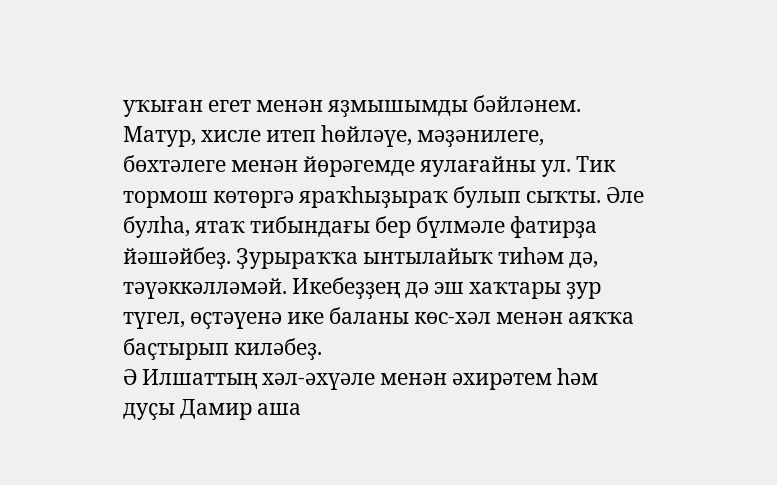уҡыған егет менән яҙмышымды бәйләнем. Матур, хисле итеп һөйләүе, мәҙәнилеге, бөхтәлеге менән йөрәгемде яулағайны ул. Тик тормош көтөргә яраҡһыҙыраҡ булып сыҡты. Әле булһа, ятаҡ тибындағы бер бүлмәле фатирҙа йәшәйбеҙ. Ҙурыраҡҡа ынтылайыҡ тиһәм дә, тәүәккәлләмәй. Икебеҙҙең дә эш хаҡтары ҙур түгел, өҫтәүенә ике баланы көс-хәл менән аяҡҡа баҫтырып киләбеҙ.
Ә Илшаттың хәл-әхүәле менән әхирәтем һәм дуҫы Дамир аша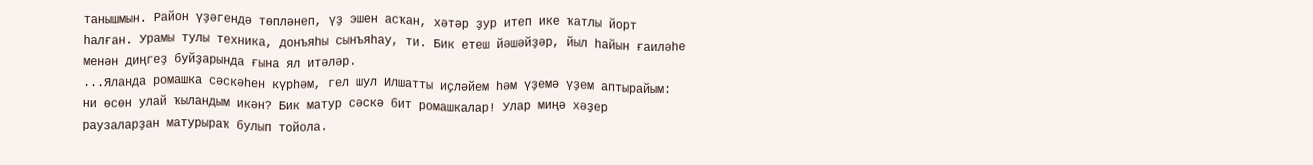танышмын. Район үҙәгендә төпләнеп, үҙ эшен асҡан, хәтәр ҙур итеп ике ҡатлы йорт һалған. Урамы тулы техника, донъяһы сынъяһау, ти. Бик етеш йәшәйҙәр, йыл һайын ғаиләһе менән диңгеҙ буйҙарында ғына ял итәләр.
...Яланда ромашка сәскәһен күрһәм, гел шул Илшатты иҫләйем һәм үҙемә үҙем аптырайым: ни өсөн улай ҡыландым икән? Бик матур сәскә бит ромашкалар! Улар миңә хәҙер раузаларҙан матурыраҡ булып тойола.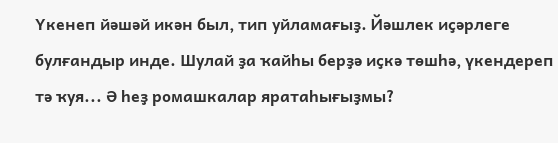Үкенеп йәшәй икән был, тип уйламағыҙ. Йәшлек иҫәрлеге булғандыр инде. Шулай ҙа ҡайһы берҙә иҫкә төшһә, үкендереп тә ҡуя... Ә һеҙ ромашкалар яратаһығыҙмы?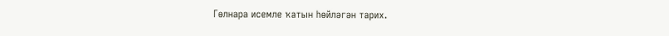Гөлнара исемле ҡатын һөйләгән тарих.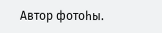Автор фотоһы.